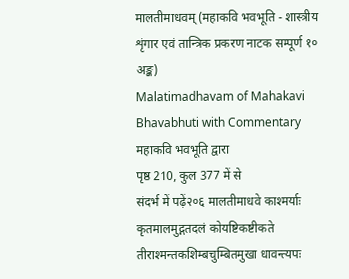मालतीमाधवम् (महाकवि भवभूति - शास्त्रीय शृंगार एवं तान्त्रिक प्रकरण नाटक सम्पूर्ण १० अङ्क)
Malatimadhavam of Mahakavi Bhavabhuti with Commentary
महाकवि भवभूति द्वारा
पृष्ठ 210, कुल 377 में से
संदर्भ में पढ़ें२०६ मालतीमाधवे काश्मर्याः कृतमालमुद्गतदलं कोयष्टिकष्टीकते तीराश्मन्तकशिम्बचुम्बितमुखा धावन्त्यपः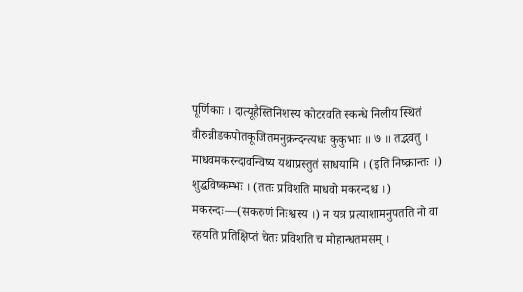पूर्णिकाः । दात्यूहैस्तिनिशस्य कोटरवति स्कन्धे निलीय स्थितं वीरुन्नीडकपोतकूजितमनुक्रन्दन्त्यधः कुकुभाः ॥ ७ ॥ तद्भवतु । माधवमकरन्दावन्विष्य यथाप्रस्तुतं साधयामि । (इति निष्क्रान्तः ।) शुद्धविष्कम्भः । (ततः प्रविशति माधवो मकरन्दश्च ।) मकरन्दः—(सकरुणं निःश्वस्य ।) न यत्र प्रत्याशामनुपतति नो वा रहयति प्रतिक्षिप्तं चेतः प्रविशति च मोहान्धतमसम् ।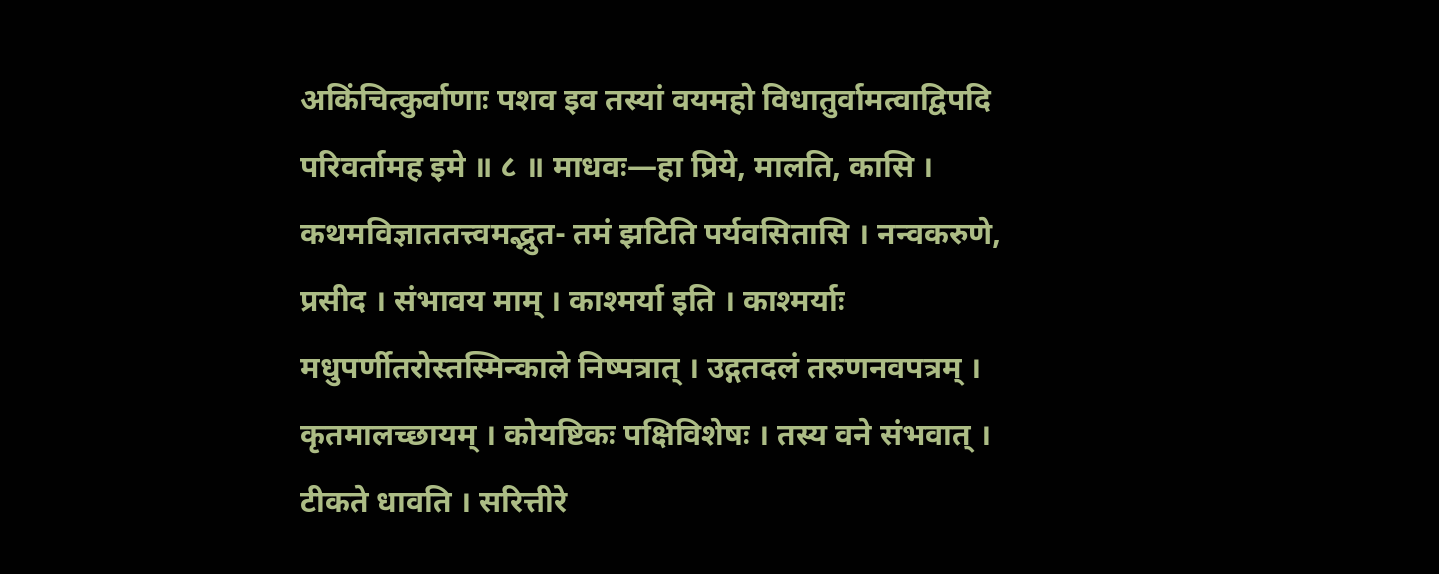अकिंचित्कुर्वाणाः पशव इव तस्यां वयमहो विधातुर्वामत्वाद्विपदि परिवर्तामह इमे ॥ ८ ॥ माधवः—हा प्रिये, मालति, कासि । कथमविज्ञाततत्त्वमद्भुत- तमं झटिति पर्यवसितासि । नन्वकरुणे, प्रसीद । संभावय माम् । काश्मर्या इति । काश्मर्याः मधुपर्णीतरोस्तस्मिन्काले निष्पत्रात् । उद्गतदलं तरुणनवपत्रम् । कृतमालच्छायम् । कोयष्टिकः पक्षिविशेषः । तस्य वने संभवात् । टीकते धावति । सरित्तीरे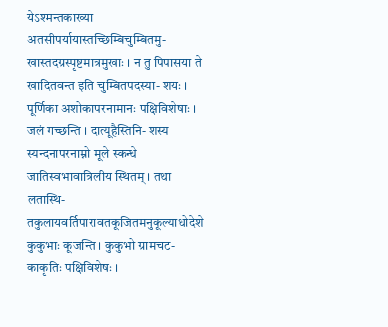येऽश्मन्तकाख्या अतसीपर्यायास्तच्छिम्बिचुम्बितमु- खास्तदग्रस्पृष्टमात्रमुखाः । न तु पिपासया ते खादितवन्त इति चुम्बितपदस्या- शयः । पूर्णिका अशोकापरनामानः पक्षिविशेषाः । जलं गच्छन्ति । दात्यूहैस्तिनि- शस्य स्यन्दनापरनाम्नो मूले स्कन्धे जातिस्वभावात्रिलीय स्थितम् । तथा लतास्थि- तकुलायवर्तिपारावतकूजितमनुकूल्याधोदेशे कुकुभाः कूजन्ति । कुकुभो ग्रामचट- काकृतिः पक्षिविशेषः ।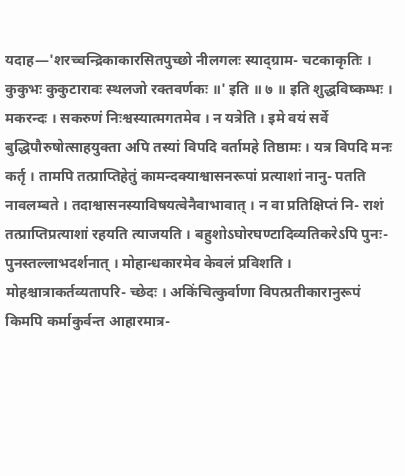यदाह—'शरच्चन्द्रिकाकारसितपुच्छो नीलगलः स्याद्ग्राम- चटकाकृतिः । कुकुभः कुकुटारावः स्थलजो रक्तवर्णकः ॥' इति ॥ ७ ॥ इति शुद्धविष्कम्भः । मकरन्दः । सकरुणं निःश्वस्यात्मगतमेव । न यत्रेति । इमे वयं सर्वे बुद्धिपौरुषोत्साहयुक्ता अपि तस्यां विपदि वर्तामहे तिष्ठामः । यत्र विपदि मनः कर्तृ । तामपि तत्प्राप्तिहेतुं कामन्दक्याश्वासनरूपां प्रत्याशां नानु- पतति नावलम्बते । तदाश्वासनस्याविषयत्वेनैवाभावात् । न वा प्रतिक्षिप्तं नि- राशं तत्प्राप्तिप्रत्याशां रहयति त्याजयति । बहुशोऽघोरघण्टादिव्यतिकरेऽपि पुनः- पुनस्तल्लाभदर्शनात् । मोहान्धकारमेव केवलं प्रविशति । मोहश्चात्राकर्तव्यतापरि- च्छेदः । अकिंचित्कुर्वाणा विपत्प्रतीकारानुरूपं किमपि कर्माकुर्वन्त आहारमात्र-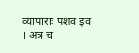व्यापाराः पशव इव । अत्र च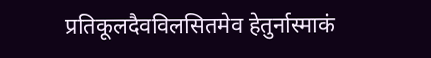प्रतिकूलदैवविलसितमेव हेतुर्नास्माकं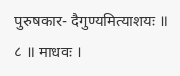पुरुषकार- दैगुण्यमित्याशयः ॥ ८ ॥ माधवः ।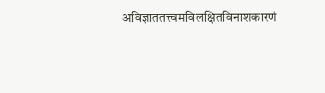अविज्ञाततत्त्वमविलक्षितविनाशकारणं